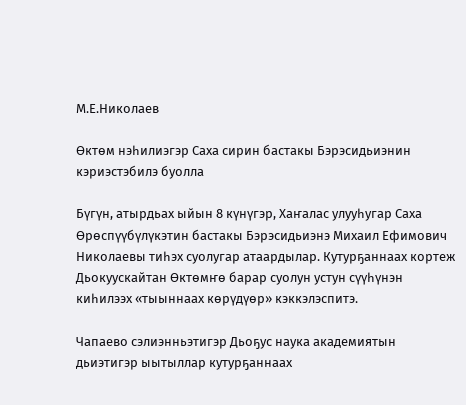М.Е.Николаев

Өктөм нэһилиэгэр Саха сирин бастакы Бэрэсидьиэнин кэриэстэбилэ буолла

Бүгүн, атырдьах ыйын 8 күнүгэр, Хаҥалас улууһугар Саха Өрөспүүбүлүкэтин бастакы Бэрэсидьиэнэ Михаил Ефимович Николаевы тиһэх суолугар атаардылар. Кутурҕаннаах кортеж Дьокуускайтан Өктөмҥө барар суолун устун сүүһүнэн киһилээх «тыыннаах көрүдүөр» кэккэлэспитэ.

Чапаево сэлиэнньэтигэр Дьоҕус наука академиятын дьиэтигэр ыытыллар кутурҕаннаах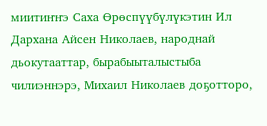миитиҥҥэ Саха Өрөспүүбүлүкэтин Ил Дархана Айсен Николаев, народнай дьокутааттар, бырабыыталыстыба чилиэннэрэ, Михаил Николаев доҕотторо,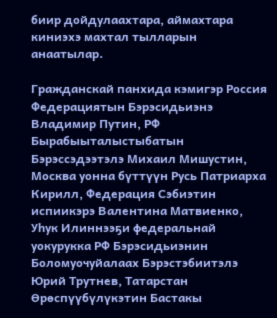биир дойдулаахтара, аймахтара киниэхэ махтал тылларын анаатылар.

Гражданскай панхида кэмигэр Россия Федерациятын Бэрэсидьиэнэ Владимир Путин, РФ Бырабыыталыстыбатын Бэрэссэдээтэлэ Михаил Мишустин, Москва уонна бүттүүн Русь Патриарха Кирилл, Федерация Сэбиэтин испиикэрэ Валентина Матвиенко, Уһук Илиннээҕи федеральнай уокурукка РФ Бэрэсидьиэнин Боломуочуйалаах Бэрэстэбиитэлэ Юрий Трутнев, Татарстан Өрөспүүбүлүкэтин Бастакы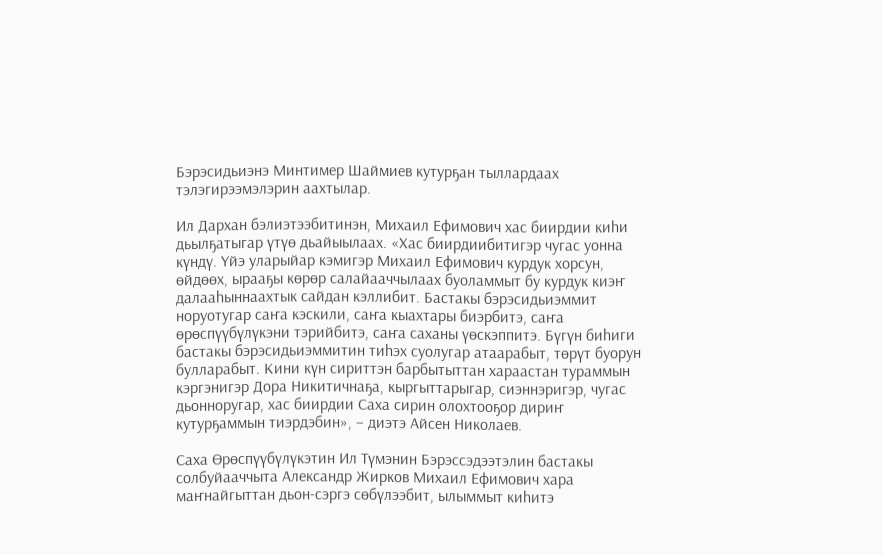Бэрэсидьиэнэ Минтимер Шаймиев кутурҕан тыллардаах тэлэгирээмэлэрин аахтылар.

Ил Дархан бэлиэтээбитинэн, Михаил Ефимович хас биирдии киһи дьылҕатыгар үтүө дьайыылаах. «Хас биирдиибитигэр чугас уонна күндү. Үйэ уларыйар кэмигэр Михаил Ефимович курдук хорсун, өйдөөх, ырааҕы көрөр салайааччылаах буоламмыт бу курдук киэҥ далааһыннаахтык сайдан кэллибит. Бастакы бэрэсидьиэммит норуотугар саҥа кэскили, саҥа кыахтары биэрбитэ, саҥа өрөспүүбүлүкэни тэрийбитэ, саҥа саханы үөскэппитэ. Бүгүн биһиги бастакы бэрэсидьиэммитин тиһэх суолугар атаарабыт, төрүт буорун булларабыт. Кини күн сириттэн барбытыттан хараастан тураммын кэргэнигэр Дора Никитичнаҕа, кыргыттарыгар, сиэннэригэр, чугас дьонноругар, хас биирдии Саха сирин олохтооҕор дириҥ кутурҕаммын тиэрдэбин», – диэтэ Айсен Николаев.

Саха Өрөспүүбүлүкэтин Ил Түмэнин Бэрэссэдээтэлин бастакы солбуйааччыта Александр Жирков Михаил Ефимович хара маҥнайгыттан дьон-сэргэ сөбүлээбит, ылыммыт киһитэ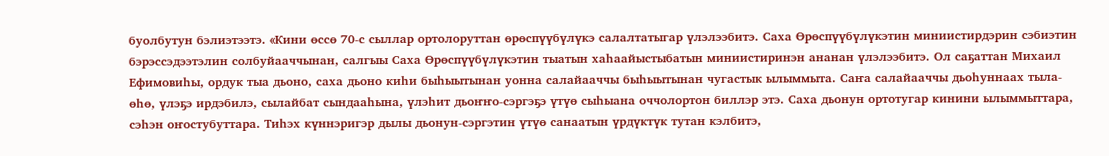буолбутун бэлиэтээтэ. «Кини өссө 70-с сыллар ортолоруттан өрөспүүбүлүкэ салалтатыгар үлэлээбитэ. Саха Өрөспүүбүлүкэтин миниистирдэрин сэбиэтин бэрэссэдээтэлин солбуйааччынан, салгыы Саха Өрөспүүбүлүкэтин тыатын хаһаайыстыбатын миниистиринэн ананан үлэлээбитэ. Ол саҕаттан Михаил Ефимовиһы, ордук тыа дьоно, саха дьоно киһи быһыытынан уонна салайааччы быһыытынан чугастык ылыммыта. Саҥа салайааччы дьоһуннаах тыла-өһө, үлэҕэ ирдэбилэ, сылайбат сындааһына, үлэһит дьоҥҥо-сэргэҕэ үтүө сыһыана оччолортон биллэр этэ. Саха дьонун ортотугар кинини ылыммыттара, сэһэн оҥостубуттара. Тиһэх күннэригэр дылы дьонун-сэргэтин үтүө санаатын үрдүктүк тутан кэлбитэ,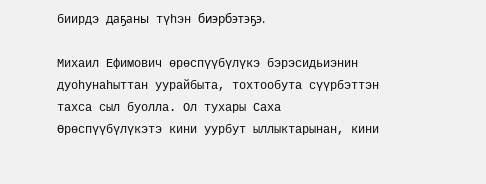биирдэ даҕаны түһэн биэрбэтэҕэ.

Михаил Ефимович өрөспүүбүлүкэ бэрэсидьиэнин дуоһунаһыттан уурайбыта, тохтообута сүүрбэттэн тахса сыл буолла. Ол тухары Саха Өрөспүүбүлүкэтэ кини уурбут ыллыктарынан, кини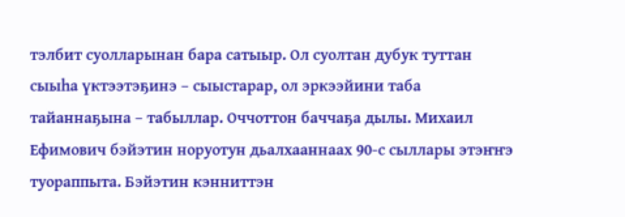тэлбит суолларынан бара сатыыр. Ол суолтан дубук туттан сыыһа үктээтэҕинэ – сыыстарар, ол эркээйини таба тайаннаҕына – табыллар. Оччоттон баччаҕа дылы. Михаил Ефимович бэйэтин норуотун дьалхааннаах 90-с сыллары этэҥҥэ туораппыта. Бэйэтин кэнниттэн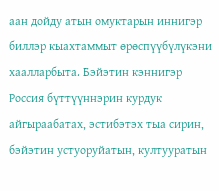аан дойду атын омуктарын иннигэр биллэр кыахтаммыт өрөспүүбүлүкэни хаалларбыта. Бэйэтин кэннигэр Россия бүттүүннэрин курдук айгыраабатах, эстибэтэх тыа сирин, бэйэтин устуоруйатын, култууратын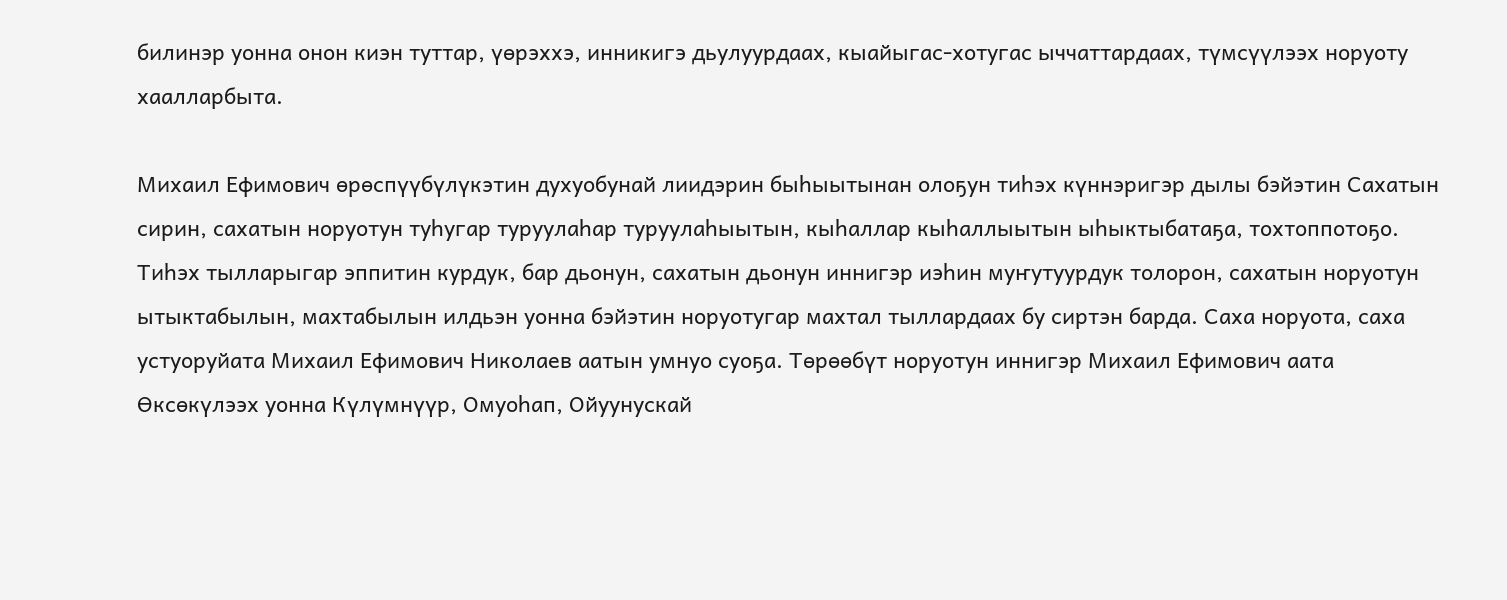билинэр уонна онон киэн туттар, үөрэххэ, инникигэ дьулуурдаах, кыайыгас-хотугас ыччаттардаах, түмсүүлээх норуоту хаалларбыта.

Михаил Ефимович өрөспүүбүлүкэтин духуобунай лиидэрин быһыытынан олоҕун тиһэх күннэригэр дылы бэйэтин Сахатын сирин, сахатын норуотун туһугар туруулаһар туруулаһыытын, кыһаллар кыһаллыытын ыһыктыбатаҕа, тохтоппотоҕо. Тиһэх тылларыгар эппитин курдук, бар дьонун, сахатын дьонун иннигэр иэһин муҥутуурдук толорон, сахатын норуотун ытыктабылын, махтабылын илдьэн уонна бэйэтин норуотугар махтал тыллардаах бу сиртэн барда. Саха норуота, саха устуоруйата Михаил Ефимович Николаев аатын умнуо суоҕа. Төрөөбүт норуотун иннигэр Михаил Ефимович аата Өксөкүлээх уонна Күлүмнүүр, Омуоһап, Ойуунускай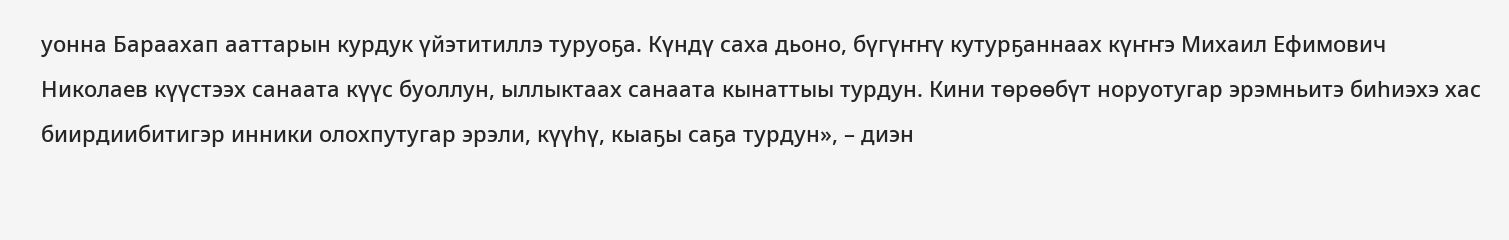уонна Бараахап ааттарын курдук үйэтитиллэ туруоҕа. Күндү саха дьоно, бүгүҥҥү кутурҕаннаах күҥҥэ Михаил Ефимович Николаев күүстээх санаата күүс буоллун, ыллыктаах санаата кынаттыы турдун. Кини төрөөбүт норуотугар эрэмньитэ биһиэхэ хас биирдиибитигэр инники олохпутугар эрэли, күүһү, кыаҕы саҕа турдун», – диэн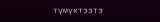түмүктээтэ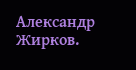Александр Жирков.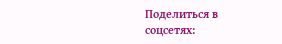Поделиться в соцсетях: